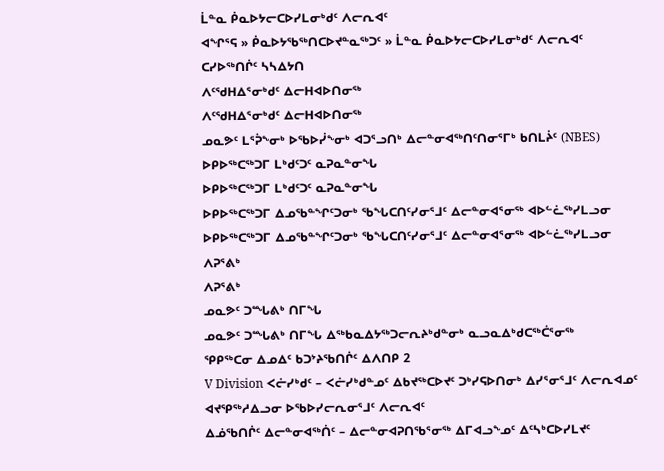ᒫᓐᓇ ᑮᓇᐅᔭᓕᑕᐅᓯᒪᓂᒃᑯᑦ ᐱᓕᕆᐊᑦ
ᐊᖏᕐᕋ » ᑮᓇᐅᔭᖃᖅᑎᑕᐅᔪᓐᓇᖅᑐᑦ » ᒫᓐᓇ ᑮᓇᐅᔭᓕᑕᐅᓯᒪᓂᒃᑯᑦ ᐱᓕᕆᐊᑦ
ᑕᓯᐅᖅᑎᒌᑦ ᓴᓴᐃᔭᑎ
ᐱᑦᖁᕼᐃᕐᓂᒃᑯᑦ ᐃᓕᕼᐊᐅᑎᓂᖅ
ᐱᑦᖁᕼᐃᕐᓂᒃᑯᑦ ᐃᓕᕼᐊᐅᑎᓂᖅ
ᓄᓇᕗᑦ ᒪᕐᕉᖕᓂᒃ ᐅᖃᐅᓰᖕᓂᒃ ᐊᑐᕐᓗᑎᒃ ᐃᓕᓐᓂᐊᖅᑎᑦᑎᓂᕐᒥᒃ ᑲᑎᒪᔩᑦ (NBES)
ᐅᑭᐅᖅᑕᖅᑐᒥ ᒪᒃᑯᑦᑐᑦ ᓇᕈᓇᓐᓂᖓ
ᐅᑭᐅᖅᑕᖅᑐᒥ ᒪᒃᑯᑦᑐᑦ ᓇᕈᓇᓐᓂᖓ
ᐅᑭᐅᖅᑕᖅᑐᒥ ᐃᓄᖃᓐᖏᑦᑐᓂᒃ ᖃᖓᑕᑎᑦᓯᓂᕐᒧᑦ ᐃᓕᓐᓂᐊᕐᓂᖅ ᐊᐅᓪᓛᖅᓯᒪᓗᓂ
ᐅᑭᐅᖅᑕᖅᑐᒥ ᐃᓄᖃᓐᖏᑦᑐᓂᒃ ᖃᖓᑕᑎᑦᓯᓂᕐᒧᑦ ᐃᓕᓐᓂᐊᕐᓂᖅ ᐊᐅᓪᓛᖅᓯᒪᓗᓂ
ᐱᕈᕐᕕᒃ
ᐱᕈᕐᕕᒃ
ᓄᓇᕗᑦ ᑐᙵᕕᒃ ᑎᒥᖓ
ᓄᓇᕗᑦ ᑐᙵᕕᒃ ᑎᒥᖓ ᐃᖅᑲᓇᐃᔭᖅᑐᓕᕆᔨᒃᑯᓐᓂᒃ ᓇᓗᓇᐃᒃᑯᑕᖅᑖᕐᓂᖅ
ᕿᑭᖅᑕᓂ ᐃᓄᐃᑦ ᑲᑐᔾᔨᖃᑎᒌᑦ ᐃᐱᑎᑭ 2
V Division ᐸᓖᓯᒃᑯᑦ – ᐸᓖᓯᒃᑯᓐᓄᑦ ᐃᑲᔪᖅᑕᐅᔪᑦ ᑐᒃᓯᕋᐅᑎᓂᒃ ᐃᓯᕐᓂᕐᒧᑦ ᐱᓕᕆᐊᓄᑦ
ᐊᔪᕿᖅᓱᐃᓗᓂ ᐅᖃᐅᓯᓕᕆᓂᕐᒧᑦ ᐱᓕᕆᐊᑦ
ᐃᓅᖃᑎᒌᑦ ᐃᓕᓐᓂᐊᖅᑏᑦ – ᐃᓕᓐᓂᐊᕈᑎᖃᕐᓂᖅ ᐃᒥᐊᓗᖕᓄᑦ ᐃᑦᓴᒃᑕᐅᓯᒪᔪᑦ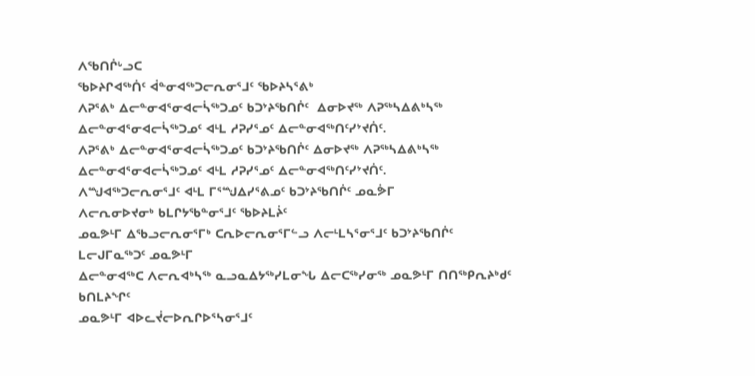ᐱᖃᑎᒌᒡᓗᑕ
ᖃᐅᔨᒋᐊᖅᑏᑦ ᐋᓐᓂᐊᖅᑐᓕᕆᓂᕐᒧᑦ ᖃᐅᔨᓴᕐᕕᒃ
ᐱᕈᕐᕕᒃ ᐃᓕᓐᓂᐊᕐᓂᐊᓕᓵᖅᑐᓄᑦ ᑲᑐᔾᔨᖃᑎᒌᑦ  ᐃᓂᐅᔪᖅ ᐱᕈᖅᓴᐃᕕᒃᓴᖅ ᐃᓕᓐᓂᐊᕐᓂᐊᓕᓵᖅᑐᓄᑦ ᐊᒻᒪ ᓱᕈᓯᕐᓄᑦ ᐃᓕᓐᓂᐊᖅᑎᑦᓯᔾᔪᑏᑦ.
ᐱᕈᕐᕕᒃ ᐃᓕᓐᓂᐊᕐᓂᐊᓕᓵᖅᑐᓄᑦ ᑲᑐᔾᔨᖃᑎᒌᑦ ᐃᓂᐅᔪᖅ ᐱᕈᖅᓴᐃᕕᒃᓴᖅ ᐃᓕᓐᓂᐊᕐᓂᐊᓕᓵᖅᑐᓄᑦ ᐊᒻᒪ ᓱᕈᓯᕐᓄᑦ ᐃᓕᓐᓂᐊᖅᑎᑦᓯᔾᔪᑏᑦ.
ᐱᙳᐊᖅᑐᓕᕆᓂᕐᒧᑦ ᐊᒻᒪ ᒥᕐᙳᐃᓯᕐᕕᓄᑦ ᑲᑐᔾᔨᖃᑎᒌᑦ ᓄᓇᕘᒥ
ᐱᓕᕆᓂᐅᔪᓂᒃ ᑲᒪᒋᔭᖃᓐᓂᕐᒧᑦ ᖃᐅᔨᒪᔩᑦ
ᓄᓇᕗᒻᒥ ᐃᖃᓗᓕᕆᓂᕐᒥᒃ ᑕᕆᐅᓕᕆᓂᕐᒥᓪᓗ ᐱᓕᒻᒪᓴᕐᓂᕐᒧᑦ ᑲᑐᔾᔨᖃᑎᒌᑦ
ᒪᓕᒍᒥᓇᖅᑐᑦ ᓄᓇᕗᒻᒥ
ᐃᓕᓐᓂᐊᖅᑕ ᐱᓕᕆᐊᒃᓴᖅ ᓇᓗᓇᐃᔭᖅᓯᒪᓂᖓ ᐃᓕᑕᖅᓯᓂᖅ ᓄᓇᕗᒻᒥ ᑎᑎᖅᑭᕆᔨᒃᑯᑦ ᑲᑎᒪᔨᖏᑦ
ᓄᓇᕗᒻᒥ ᐊᐅᓚᔫᓕᐅᕆᒋᐅᕐᓴᓂᕐᒧᑦ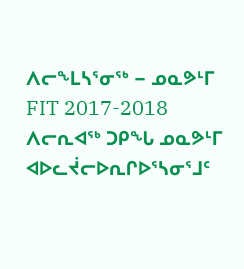ᐱᓕᖕᒪᓴᕐᓂᖅ − ᓄᓇᕗᒻᒥ FIT 2017-2018 ᐱᓕᕆᐊᖅ ᑐᑭᖓ ᓄᓇᕗᒻᒥ ᐊᐅᓚᔫᓕᐅᕆᒋᐅᕐᓴᓂᕐᒧᑦ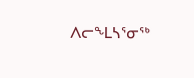ᐱᓕᖕᒪᓴᕐᓂᖅ